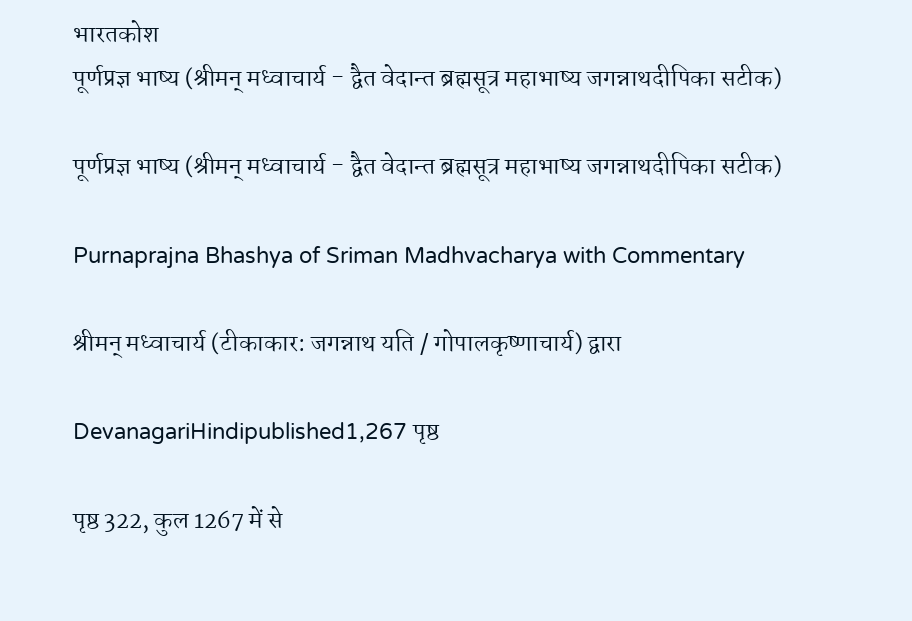भारतकोश
पूर्णप्रज्ञ भाष्य (श्रीमन् मध्वाचार्य - द्वैत वेदान्त ब्रह्मसूत्र महाभाष्य जगन्नाथदीपिका सटीक)

पूर्णप्रज्ञ भाष्य (श्रीमन् मध्वाचार्य - द्वैत वेदान्त ब्रह्मसूत्र महाभाष्य जगन्नाथदीपिका सटीक)

Purnaprajna Bhashya of Sriman Madhvacharya with Commentary

श्रीमन् मध्वाचार्य (टीकाकार: जगन्नाथ यति / गोपालकृष्णाचार्य) द्वारा

DevanagariHindipublished1,267 पृष्ठ

पृष्ठ 322, कुल 1267 में से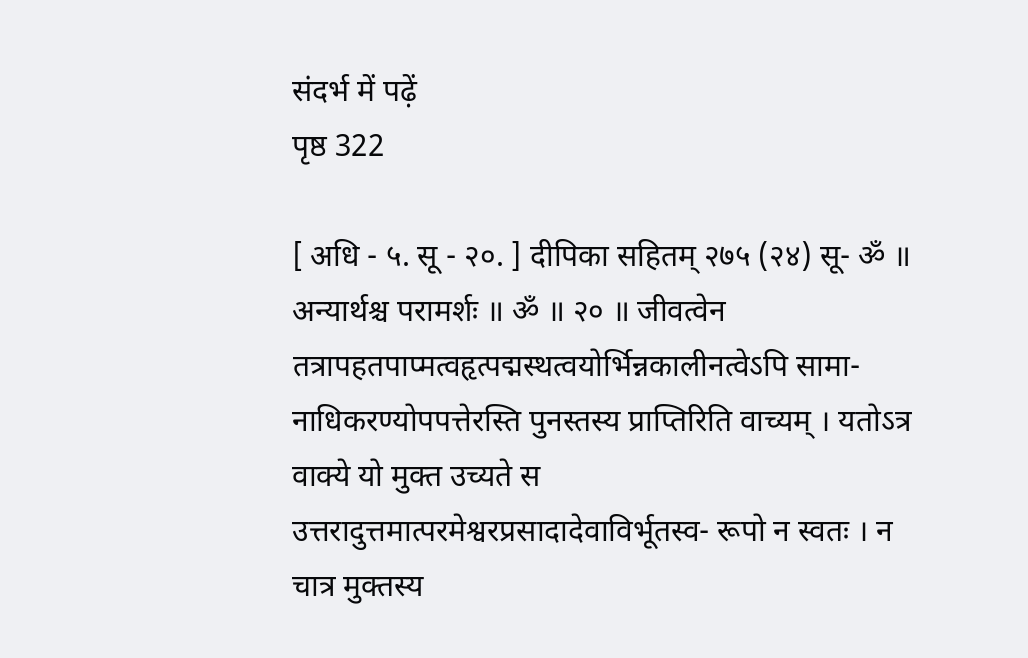संदर्भ में पढ़ें
पृष्ठ 322

[ अधि - ५. सू - २०. ] दीपिका सहितम् २७५ (२४) सू- ॐ ॥ अन्यार्थश्च परामर्शः ॥ ॐ ॥ २० ॥ जीवत्वेन तत्रापहतपाप्मत्वहृत्पद्मस्थत्वयोर्भिन्नकालीनत्वेऽपि सामा- नाधिकरण्योपपत्तेरस्ति पुनस्तस्य प्राप्तिरिति वाच्यम् । यतोऽत्र वाक्ये यो मुक्त उच्यते स उत्तरादुत्तमात्परमेश्वरप्रसादादेवाविर्भूतस्व- रूपो न स्वतः । न चात्र मुक्तस्य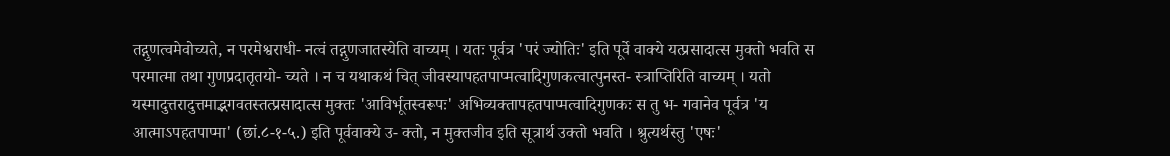तद्गुणत्वमेवोच्यते, न परमेश्वराधी- नत्वं तद्गुणजातस्येति वाच्यम् । यतः पूर्वत्र 'परं ज्योतिः' इति पूर्वे वाक्ये यत्प्रसादात्स मुक्तो भवति स परमात्मा तथा गुणप्रदातृतयो- च्यते । न च यथाकथं चित् जीवस्यापहतपाप्मत्वादिगुणकत्वात्पुनस्त- स्त्राप्तिरिति वाच्यम् । यतो यस्मादुत्तरादुत्तमाद्भगवतस्तत्प्रसादात्स मुक्तः 'आविर्भूतस्वरूपः' अभिव्यक्तापहतपाप्मत्वादिगुणकः स तु भ- गवानेव पूर्वत्र 'य आत्माऽपहतपाप्मा' (छां.८-१-५.) इति पूर्ववाक्ये उ- क्तो, न मुक्तजीव इति सूत्रार्थ उक्तो भवति । श्रुत्यर्थस्तु 'एषः'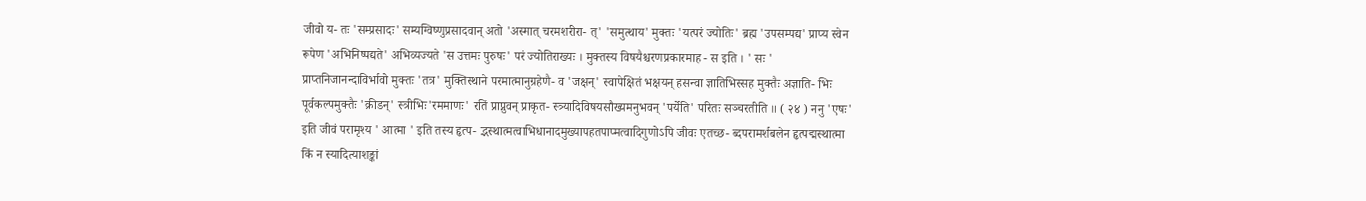जीवो य- तः 'सम्प्रसादः' सम्यग्विष्णुप्रसादवान् अतो 'अस्मात् चरमशरीरा- त्' 'समुत्थाय' मुक्तः 'यत्परं ज्योतिः' ब्रह्म 'उपसम्पद्य' प्राप्य स्वेन रूपेण 'अभिनिष्पद्यते' अभिव्यज्यते 'स उत्तमः पुरुषः' परं ज्योतिराख्यः । मुक्तस्य विषयैश्चरणप्रकारमाह - स इति । ' सः ' प्राप्तनिजानन्दाविर्भावो मुक्तः 'तत्र' मुक्तिस्थाने परमात्मानुग्रहेणै- व 'जक्षन्' स्वापेक्षितं भक्षयन् हसन्वा ज्ञातिभिस्सह मुक्तैः अज्ञाति- भिः पूर्वकल्पमुक्तैः 'क्रीडन्' स्त्रीभिः'रममाणः' रतिं प्राप्नुवन् प्राकृत- स्त्र्यादिविषयसौख्यमनुभवन् 'पर्येति' परितः सञ्चरतीति ॥ ( २४ ) ननु 'एषः' इति जीवं परामृश्य ' आत्मा ' इति तस्य हृत्प- द्भस्थात्मत्वाभिधानादमुख्यापहतपाप्मत्वादिगुणोऽपि जीवः एतच्छ- ब्दपरामर्शबलेन हृत्पद्मस्थात्मा किं न स्यादित्याशङ्कां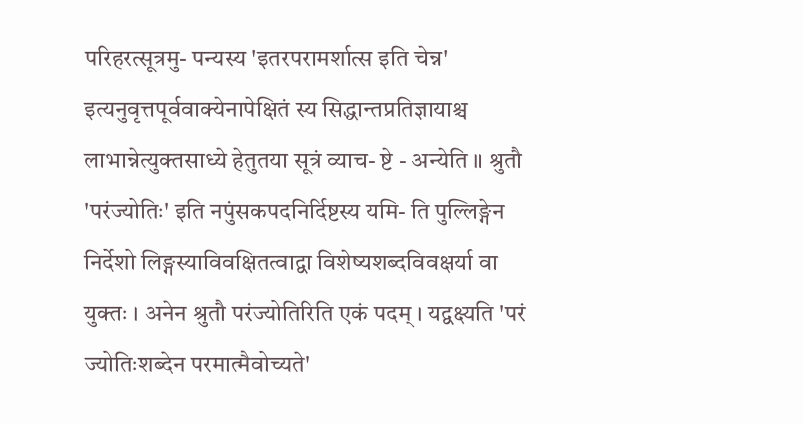परिहरत्सूत्रमु- पन्यस्य 'इतरपरामर्शात्स इति चेन्न' इत्यनुवृत्तपूर्ववाक्येनापेक्षितं स्य सिद्धान्तप्रतिज्ञायाश्च लाभान्नेत्युक्तसाध्ये हेतुतया सूत्रं व्याच- ष्टे - अन्येति ॥ श्रुतौ 'परंज्योतिः' इति नपुंसकपदनिर्दिष्टस्य यमि- ति पुल्लिङ्गेन निर्देशो लिङ्गस्याविवक्षितत्वाद्वा विशेष्यशब्दविवक्षर्या वा युक्तः । अनेन श्रुतौ परंज्योतिरिति एकं पदम् । यद्वक्ष्यति 'परं ज्योतिःशब्देन परमात्मैवोच्यते'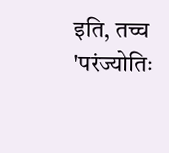इति, तच्च 'परंज्योतिः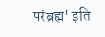परंब्रह्म' इति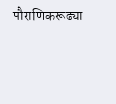पौराणिकरूढ्या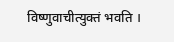विष्णुवाचीत्युक्तं भवति ।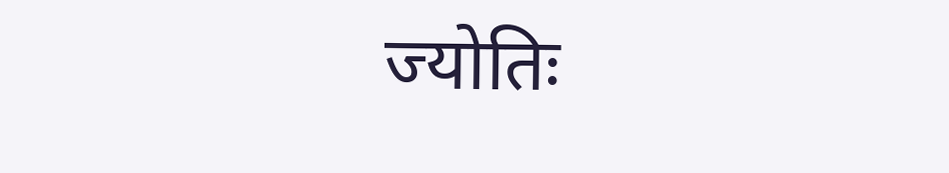ज्योतिः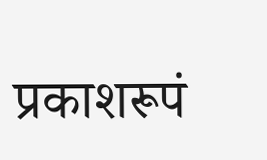प्रकाशरूपं